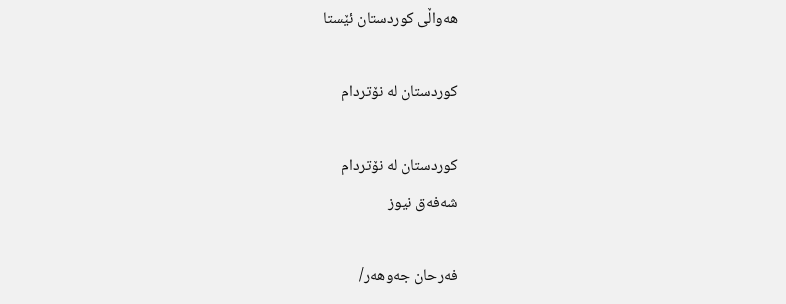هەواڵی کوردستان ئێستا

كوردستان له‌ نۆتردام

كوردستان له‌ نۆتردام
شەفەق نیوز

فه‌رحان جه‌وهه‌ر/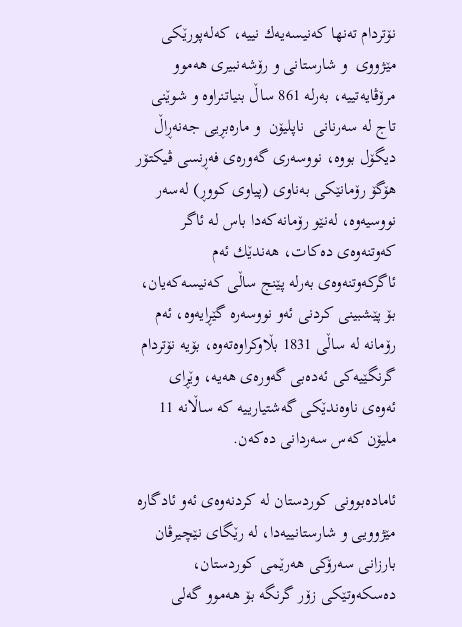نۆتردام ته‌نها كه‌نیسه‌یه‌ك نییه‌، كه‌له‌پورێكی مێژووی  و شارستانی و رۆشه‌نبیری هه‌موو مرۆڤایه‌تییه‌، به‌رله‌ 861 ساڵ بنیاتنراوه‌ و شوێنی تاج له‌ سه‌رنانی  ناپلیۆن  و ماره‌بڕیی جه‌نه‌ڕاڵ دیگۆل بووه‌، نووسه‌ری گه‌وره‌ی فه‌ڕنسی ڤیكتۆر هۆگۆ رۆمانێكی به‌ناوی (پیاوی كووڕ) له‌سه‌ر نووسیه‌وه‌، له‌نێو رۆمانه‌كه‌دا باس له‌ ئاگر كه‌وتنه‌وه‌ی ده‌كات، هه‌ندێك ئه‌م ئاگركه‌وتنه‌وه‌ی به‌رله‌ پێنج ساڵی كه‌نیسه‌كه‌یان، بۆ پێشبینی كردنی ئه‌و نووسه‌ره‌ گێڕایه‌وه‌، ئه‌م رۆمانه‌ له‌ ساڵی 1831 بڵاوكراوه‌ته‌وه‌، بۆیه‌ نۆتردام گرنگێیه‌كی ئه‌ده‌بی گه‌وره‌ی هه‌یه‌، وێڕای ئه‌وه‌ی ناوه‌ندێكی گه‌شتیارییه‌ كه‌ ساڵانه‌ 11 ملیۆن كه‌س سه‌ردانی ده‌كه‌ن.

ئاماده‌بوونی كوردستان له‌ كردنه‌وه‌ی ئه‌و ئادگاره‌ مێژوویی و شارستانییه‌دا، له‌ رێگای نێچیرڤان بارزانی سه‌رۆكی هه‌رێمی كوردستان، ده‌سكه‌وتێكی زۆر گرنگه‌ بۆ هه‌موو گه‌لی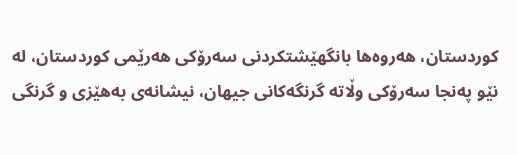كوردستان، هه‌روه‌ها بانگهێشتكردنی سه‌رۆكی هه‌رێمی كوردستان، له‌ نێو په‌نجا سه‌رۆكی وڵاته‌ گرنگه‌كانی جیهان، نیشانه‌ی به‌هێزی و گرنگی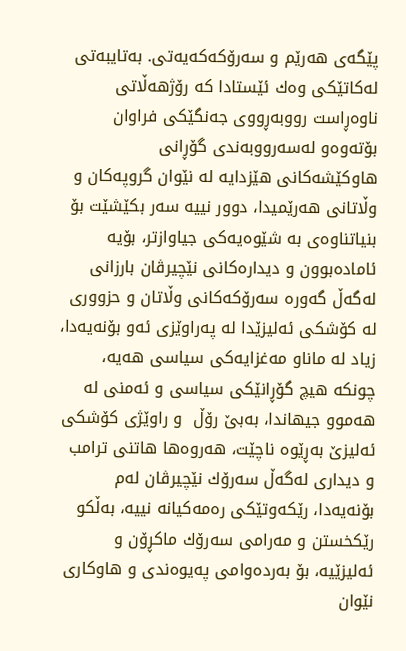پێگه‌ی هه‌رێم و سه‌رۆكه‌كه‌یه‌تی. به‌تایبه‌تی له‌كاتێكی وه‌ك ئێستادا كه‌ رۆژهه‌ڵاتی ناوه‌ڕاست رووبه‌ڕووی جه‌نگێكی فراوان بۆته‌وه‌و له‌سه‌رووبه‌ندی گۆڕانی هاوكێشه‌كانی هێزدایه‌ له‌ نێوان گروپه‌كان و وڵاتانی هه‌رێمیدا، دوور نییه‌ سه‌ر بكێشێت بۆ بنیاتناوه‌ی به‌ شێوه‌یه‌كی جیاوازتر، بۆیه‌ ئاماده‌بوون و دیداره‌كانی نێچیرڤان بارزانی له‌گه‌ڵ گه‌وره‌ سه‌رۆكه‌كانی وڵاتان و حزووری له‌ كۆشكی ئه‌لیزێدا له‌ په‌راوێزی ئه‌و بۆنه‌یه‌دا، زیاد له‌ ماناو مه‌غزایه‌كی سیاسی هه‌یه‌، چونكه‌ هیچ گۆڕانێكی سیاسی و ئه‌منی له‌ هه‌موو جیهاندا، به‌بێ رۆڵ  و راوێژی كۆشكی ئه‌لیزێ به‌ڕێوه‌ ناچێت، هه‌روه‌ها هاتنی ترامب و دیداری له‌گه‌ڵ سه‌رۆك نێچیرڤان له‌م بۆنه‌یه‌دا، رێكه‌وتێكی ره‌مه‌كیانه‌ نییه‌، به‌ڵكو رێكخستن و مه‌رامی سه‌رۆك ماكڕۆن و ئه‌لیزێیه‌، بۆ به‌رده‌وامی په‌یوه‌ندی و هاوكاری نێوان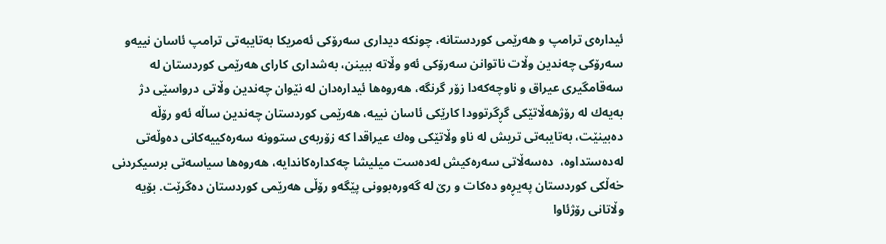ئیداره‌ی ترامپ و هه‌رێمی كوردستانه‌، چونكه‌ دیداری سه‌رۆكی ئه‌مریكا به‌تایبه‌تی ترامپ ئاسان نییه‌و سه‌رۆكی چه‌ندین وڵات ناتوانن سه‌رۆكی ئه‌و وڵاته‌ ببینن، به‌شداری كارای هه‌رێمی كوردستان له‌ سه‌قامگیری عیراق و ناوچه‌كه‌دا زۆر گرنگه‌، هه‌روه‌ها ئیداره‌دان له‌ نێوان چه‌ندین وڵاتی درواسێی دژ به‌یه‌ك له‌ رۆژهه‌ڵاتێكی گڕگرتوودا كارێكی ئاسان نییه‌، هه‌رێمی كوردستان چه‌ندین ساڵه‌ ئه‌و رۆڵه‌ ده‌بینێت، به‌تایبه‌تی تریش له‌ ناو وڵاتێكی وه‌ك عیراقدا كه‌ زۆربه‌ی ستوونه‌ سه‌ره‌كییه‌كانی ده‌وڵه‌تی له‌ده‌ستداوه‌،  ده‌سه‌ڵاتی سه‌ره‌كیش له‌ده‌ست میلیشا چه‌كداره‌كاندایه‌، هه‌روه‌ها سیاسه‌تی برسیكردنی خه‌ڵكی كوردستان په‌یڕه‌و ده‌كات و رێ له‌ گه‌وره‌بوونی پێگه‌و رۆڵی هه‌رێمی كوردستان ده‌گرێت. بۆیه‌ وڵاتانی رۆژئاوا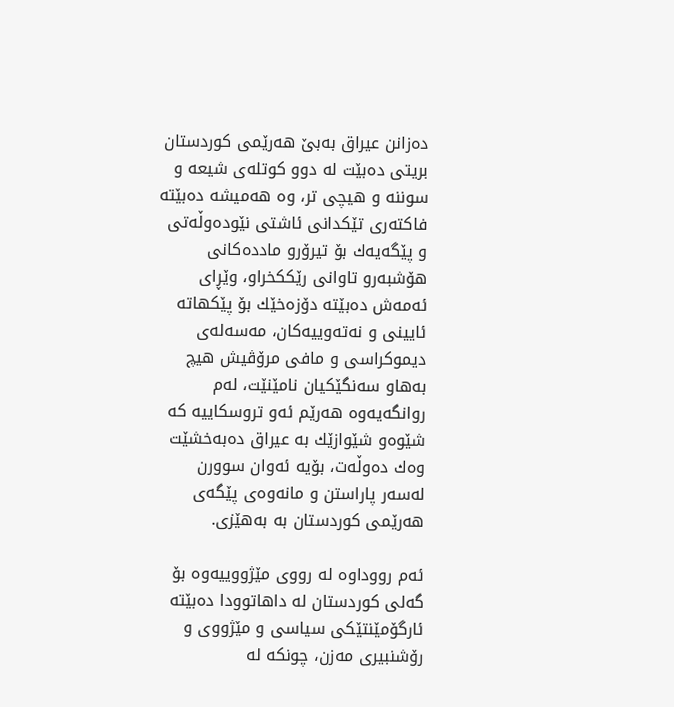ده‌زانن عیراق به‌بێ هه‌رێمی كوردستان بریتی ده‌بێت له‌ دوو كوتله‌ی شیعه‌ و سوننه‌ و هیچی تر، وه‌ هه‌میشه‌ ده‌بێته‌ فاكته‌ری تێكدانی ئاشتی نێوده‌وڵه‌تی و پێگه‌یه‌ك بۆ تیرۆرو مادده‌كانی هۆشبه‌رو تاوانی رێككخراو، وێڕای ئه‌مه‌ش ده‌بێته‌ دۆزه‌خێك بۆ پێكهاته‌ ئایینی و نه‌ته‌وییه‌كان، مه‌سه‌له‌ی دیموكراسی و مافی مرۆڤیش هیچ به‌هاو سه‌نگێكیان نامێنێت، له‌م روانگه‌یه‌وه‌ هه‌رێم ئه‌و تروسكاییه‌ كه‌ شێوه‌و شێوازێك به‌ عیراق ده‌به‌خشێت وه‌ك ده‌وڵه‌ت، بۆیه‌ ئه‌وان سوورن له‌سه‌ر پاراستن و مانه‌وه‌ی پێگه‌ی هه‌رێمی كوردستان به‌ به‌هێزی.

ئه‌م رووداوه‌ له‌ رووی مێژووییه‌وه‌ بۆ گه‌لی كوردستان له‌ داهاتوودا ده‌بێته‌ ئارگۆمێنتێكی سیاسی و مێژووی و رۆشنبیری مه‌زن، چونكه‌ له‌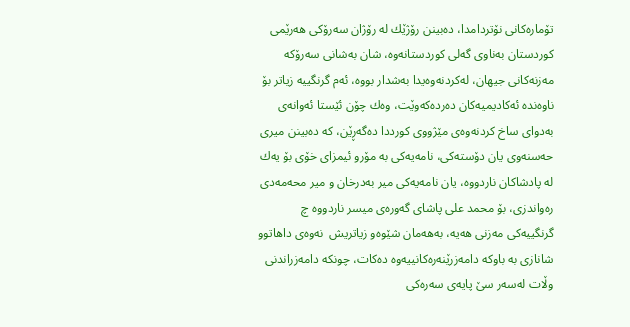تۆماره‌كانی نۆتردامدا، ده‌بینن رۆژێك له‌ رۆژان سه‌رۆكی هه‌رێمی كوردستان به‌ناوی گه‌لی كوردستانه‌وه‌، شان به‌شانی سه‌رۆكه‌ مه‌زنه‌كانی جیهان، له‌كردنه‌وه‌یدا به‌شدار بووه‌، ئه‌م گرنگییه‌ زیاتر بۆ ناوه‌نده‌ ئه‌كادیمیه‌كان ده‌رده‌كه‌وێت، وه‌ك چۆن ئێستا ئه‌وانه‌ی به‌دوای ساخ كردنه‌وه‌ی مێژووی كورددا ده‌گه‌ڕێن، كه‌ ده‌بینن میری حه‌سنه‌وی یان دۆسته‌كی، نامه‌یه‌كی به‌ مۆرو ئیمزای خۆی بۆ یه‌ك له‌ پادشاكان ناردووه‌، یان نامه‌یه‌كی میر به‌درخان و میر محه‌مه‌دی ره‌واندزی، بۆ محمد علی پاشای گه‌وره‌ی میسر ناردووه‌ چ گرنگییه‌كی مه‌زنی هه‌یه‌، به‌هه‌مان شێوه‌و زیاتریش  نه‌وه‌ی داهاتوو شانازی به‌ باوكه‌ دامه‌زرێنه‌ره‌كانییه‌وه‌ ده‌كات، چونكه‌ دامه‌زراندنی وڵات له‌سه‌ر سێ پایه‌ی سه‌ره‌كی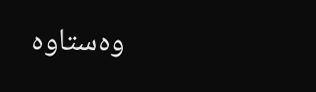وه‌ستاوه‌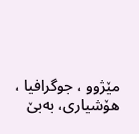مێژوو ، جوگرافیا ، هۆشیاری، به‌بێ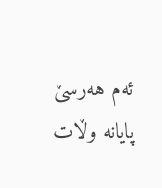ئه‌م هه‌رسێ پایانه‌ وڵات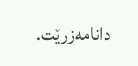دانامه‌زرێت.